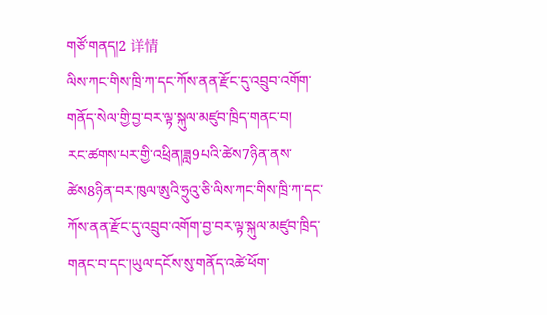གཙོ་གནད།2 详情
ལིས་ཀང་གིས་ཁྲི་ཀ་དང་ཀོས་ནན་རྫོང་དུ་འབྲུབ་འགོག་གནོད་སེལ་གྱི་བྱ་བར་ལྟ་སྐུལ་མཛུབ་ཁྲིད་གནང་བ།
རང་ཚགས་པར་གྱི་འཕྲིན།ཟླ9པའི་ཚེས7ཉིན་ནས་ཚེས8ཉིན་བར་ཁུལ་ཨུའི་ཧྲུའུ་ཅི་ལིས་ཀང་གིས་ཁྲི་ཀ་དང་ཀོས་ནན་རྫོང་དུ་འབྲུབ་འགོག་བྱ་བར་ལྟ་སྐུལ་མཛུབ་ཁྲིད་གནང་བ་དང་།ཡུལ་དངོས་སུ་གནོད་འཚེ་ཕོག་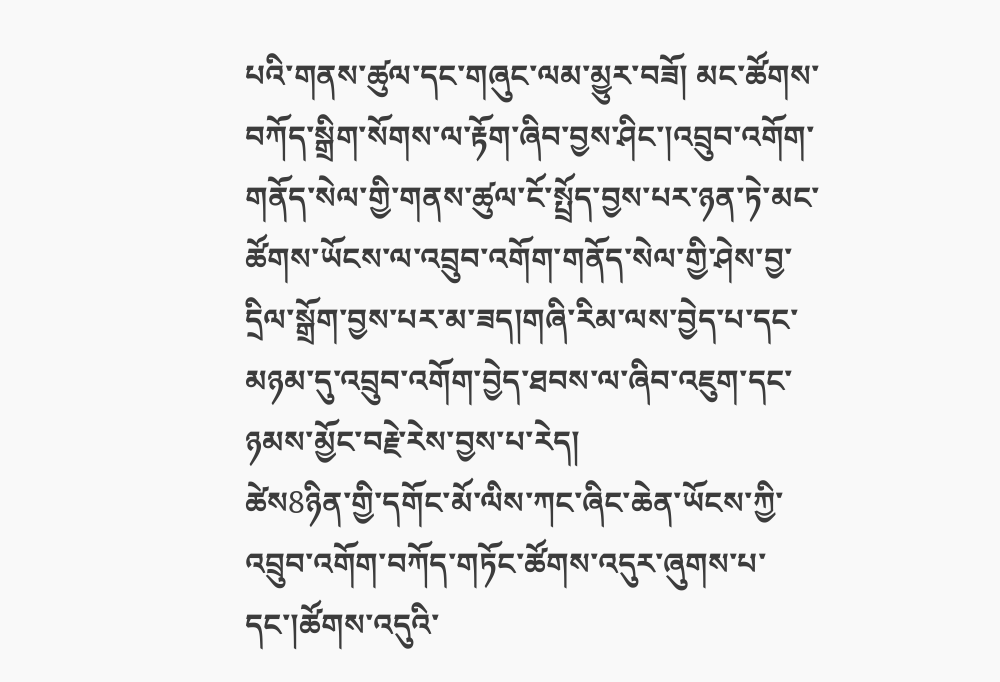པའི་གནས་ཚུལ་དང་གཞུང་ལམ་མྱུར་བཟོ། མང་ཚོགས་བཀོད་སྒྲིག་སོགས་ལ་རྟོག་ཞིབ་བྱས་ཤིང་།འབྲུབ་འགོག་གནོད་སེལ་གྱི་གནས་ཚུལ་ངོ་སྤྲོད་བྱས་པར་ཉན་ཏེ་མང་ཚོགས་ཡོངས་ལ་འབྲུབ་འགོག་གནོད་སེལ་གྱི་ཤེས་བྱ་དྲིལ་སྒྲོག་བྱས་པར་མ་ཟད།གཞི་རིམ་ལས་བྱེད་པ་དང་མཉམ་དུ་འབྲུབ་འགོག་བྱེད་ཐབས་ལ་ཞིབ་འཇུག་དང་ཉམས་མྱོང་བརྗེ་རེས་བྱས་པ་རེད།
ཚེས8ཉིན་གྱི་དགོང་མོ་ལིས་ཀང་ཞིང་ཆེན་ཡོངས་ཀྱི་འབྲུབ་འགོག་བཀོད་གཏོང་ཚོགས་འདུར་ཞུགས་པ་དང་།ཚོགས་འདུའི་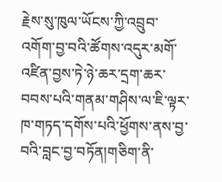རྗེས་སུ་ཁུལ་ཡོངས་ཀྱི་འབྲུབ་འགོག་བྱ་བའི་ཚོགས་འདུར་མགོ་འཛིན་བྱས་ཏེ་ཉེ་ཆར་དྲག་ཆར་བབས་པའི་གནམ་གཤིས་ལ་ཇི་ལྟར་ཁ་གཏད་དགོས་པའི་ཕྱོགས་ནས་བྱ་བའི་བླང་བྱ་བཏོན།གཅིག་ནི་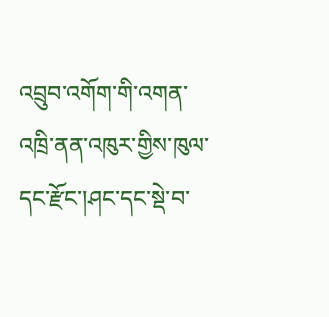འབྲུབ་འགོག་གི་འགན་འཁྲི་ནན་འཁུར་གྱིས་ཁུལ་དང་རྫོང་།ཤང་དང་སྡེ་བ་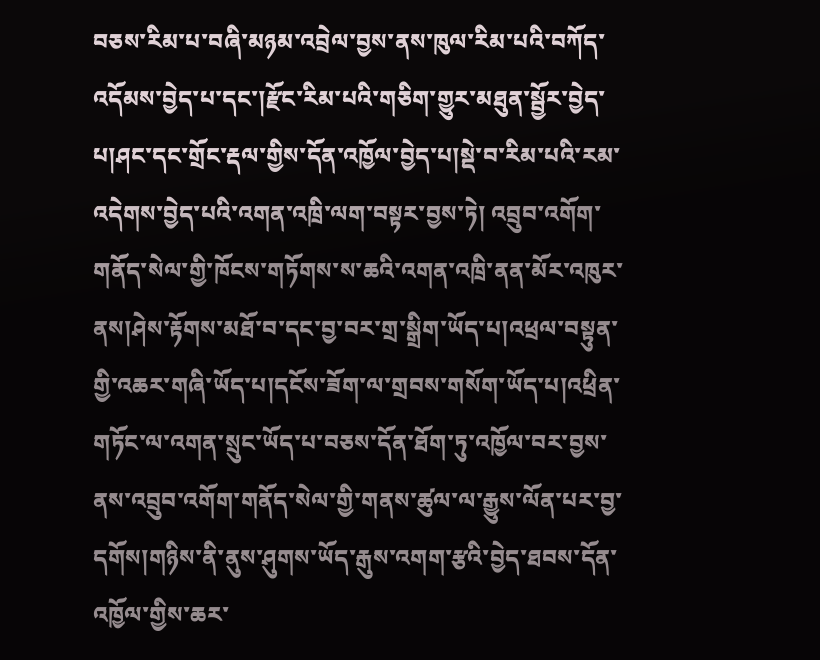བཅས་རིམ་པ་བཞི་མཉམ་འབྲེལ་བྱས་ནས་ཁུལ་རིམ་པའི་བཀོད་འདོམས་བྱེད་པ་དང་།རྫོང་རིམ་པའི་གཅིག་གྱུར་མཐུན་སྦྱོར་བྱེད་པ།ཤང་དང་གྲོང་རྡལ་གྱིས་དོན་འཁྱོལ་བྱེད་པ།སྡེ་བ་རིམ་པའི་རམ་འདེགས་བྱེད་པའི་འགན་འཁྲི་ལག་བསྟར་བྱས་ཏེ། འབྲུབ་འགོག་གནོད་སེལ་གྱི་ཁོངས་གཏོགས་ས་ཆའི་འགན་འཁྲི་ནན་མོར་འཁུར་ནས།ཤེས་རྟོགས་མཐོ་བ་དང་བྱ་བར་གྲ་སྒྲིག་ཡོད་པ།འཕྲལ་བསྟུན་གྱི་འཆར་གཞི་ཡོད་པ།དངོས་ཟོག་ལ་གྲབས་གསོག་ཡོད་པ།འཕྲིན་གཏོང་ལ་འགན་སྲུང་ཡོད་པ་བཅས་དོན་ཐོག་ཏུ་འཁྱོལ་བར་བྱས་ནས་འབྲུབ་འགོག་གནོད་སེལ་གྱི་གནས་ཚུལ་ལ་རྒྱུས་ལོན་པར་བྱ་དགོས།གཉིས་ནི་ནུས་ཤུགས་ཡོད་རྒུས་འགག་རྩའི་བྱེད་ཐབས་དོན་འཁྱོལ་གྱིས་ཆར་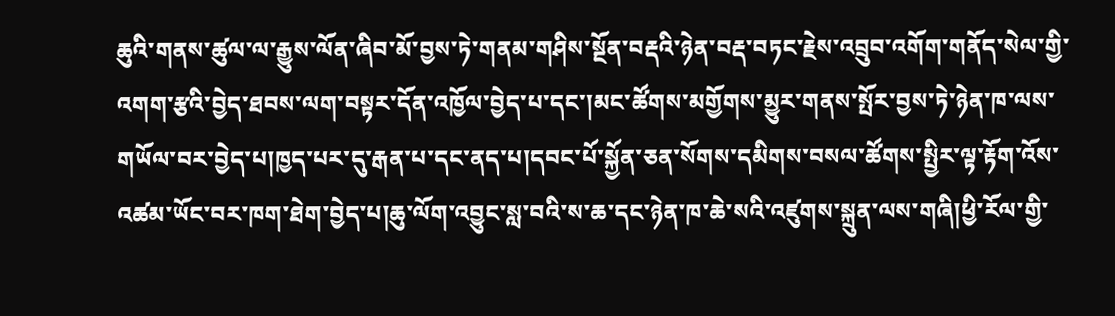ཆུའི་གནས་ཚུལ་ལ་རྒྱུས་ལོན་ཞིབ་མོ་བྱས་ཏེ་གནམ་གཤིས་སྔོན་བརྡའི་ཉེན་བརྡ་བཏང་རྗེས་འབྲུབ་འགོག་གནོད་སེལ་གྱི་འགག་རྩའི་བྱེད་ཐབས་ལག་བསྟར་དོན་འཁྱོལ་བྱེད་པ་དང་།མང་ཚོགས་མགྱོགས་མྱུར་གནས་སྤོར་བྱས་ཏེ་ཉེན་ཁ་ལས་གཡོལ་བར་བྱེད་པ།ཁྱད་པར་དུ་རྒན་པ་དང་ནད་པ།དབང་པོ་སྐྱོན་ཅན་སོགས་དམིགས་བསལ་ཚོགས་སྤྱིར་ལྟ་རྟོག་འོས་འཚམ་ཡོང་བར་ཁག་ཐེག་བྱེད་པ།ཆུ་ལོག་འབྱུང་སླ་བའི་ས་ཆ་དང་ཉེན་ཁ་ཆེ་སའི་འཛུགས་སྐྲུན་ལས་གཞི།ཕྱི་རོལ་གྱི་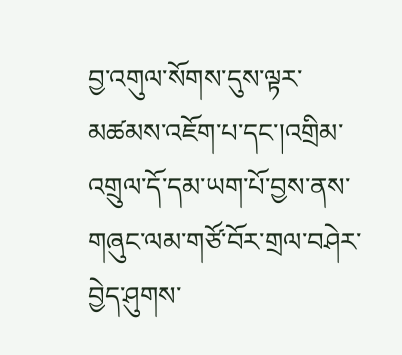བྱ་འགུལ་སོགས་དུས་ལྟར་མཚམས་འཇོག་པ་དང་།འགྲིམ་འགྲུལ་དོ་དམ་ཡག་པོ་བྱས་ནས་གཞུང་ལམ་གཙོ་བོར་གྲལ་བཤེར་བྱེད་ཤུགས་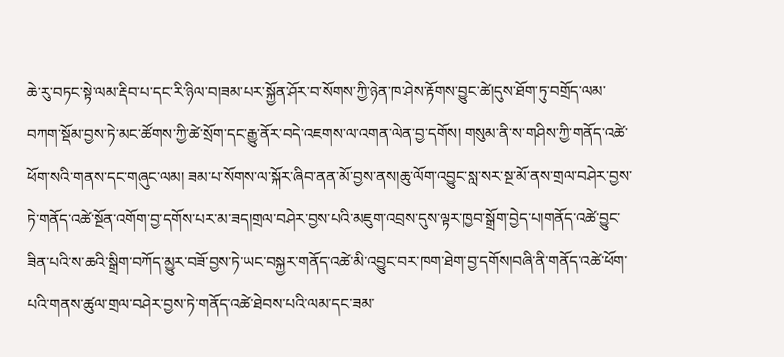ཆེ་རུ་བཏང་སྟེ་ལམ་རྡིབ་པ་དང་རི་ཉིལ་བ།ཟམ་པར་སྐྱོན་ཤོར་བ་སོགས་ཀྱི་ཉེན་ཁ་ཤེས་རྟོགས་བྱུང་ཚེ།དུས་ཐོག་ཏུ་བགྲོད་ལམ་བཀག་སྡོམ་བྱས་ཏེ་མང་ཚོགས་ཀྱི་ཚེ་སྲོག་དང་རྒྱུ་ནོར་བདེ་འཇགས་ལ་འགན་ལེན་བྱ་དགོས། གསུམ་ནི་ས་གཤིས་ཀྱི་གནོད་འཚེ་ཕོག་སའི་གནས་དང་གཞུང་ལམ། ཟམ་པ་སོགས་ལ་སྐོར་ཞིབ་ནན་མོ་བྱས་ནས།ཆུ་ལོག་འབྱུང་སླ་སར་སྔ་མོ་ནས་གྲལ་བཤེར་བྱས་ཏེ་གནོད་འཚེ་སྔོན་འགོག་བྱ་དགོས་པར་མ་ཟད།གྲལ་བཤེར་བྱས་པའི་མཇུག་འབྲས་དུས་ལྟར་ཁྱབ་སྒྲོག་བྱེད་པ།གནོད་འཚེ་བྱུང་ཟིན་པའི་ས་ཆའི་སྒྲིག་བཀོད་མྱུར་བཟོ་བྱས་ཏེ་ཡང་བསྐྱར་གནོད་འཚེ་མི་འབྱུང་བར་ཁག་ཐེག་བྱ་དགོས།བཞི་ནི་གནོད་འཚེ་ཕོག་པའི་གནས་ཚུལ་གྲལ་བཤེར་བྱས་ཏེ་གནོད་འཚེ་ཐེབས་པའི་ལམ་དང་ཟམ་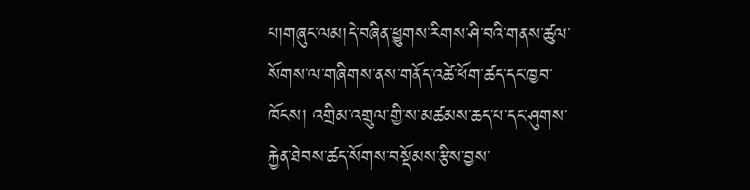པ།གཞུང་ལམ།དེ་བཞིན་ཕྱུགས་རིགས་ཤི་བའི་གནས་ཚུལ་སོགས་ལ་གཞིགས་ནས་གནོད་འཚེ་ཕོག་ཚད་དང་ཁྱབ་ཁོངས། འགྲིམ་འགྲུལ་གྱི་ས་མཚམས་ཆད་པ་དང་ཤུགས་རྐྱེན་ཐེབས་ཚད་སོགས་བསྡོམས་རྩིས་བྱས་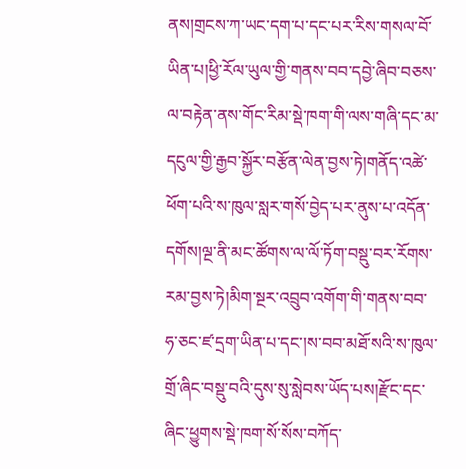ནས།གྲངས་ཀ་ཡང་དག་པ་དང་པར་རིས་གསལ་བོ་ཡིན་པ།ཕྱི་རོལ་ཡུལ་གྱི་གནས་བབ་དབྱེ་ཞིབ་བཅས་ལ་བརྟེན་ནས་གོང་རིམ་སྡེ་ཁག་གི་ལས་གཞི་དང་མ་དངུལ་གྱི་རྒྱབ་སྐྱོར་བརྩོན་ལེན་བྱས་ཏེ།གནོད་འཚེ་ཕོག་པའི་ས་ཁུལ་སླར་གསོ་བྱེད་པར་ནུས་པ་འདོན་དགོས།ལྔ་ནི་མང་ཚོགས་ལ་ལོ་ཏོག་བསྡུ་བར་རོགས་རམ་བྱས་ཏེ།མིག་སྔར་འབྲུབ་འགོག་གི་གནས་བབ་ཧ་ཅང་ཛ་དྲག་ཡིན་པ་དང་།ས་བབ་མཐོ་སའི་ས་ཁུལ་གྲོ་ཞིང་བསྡུ་བའི་དུས་སུ་སླེབས་ཡོད་པས།རྫོང་དང་ཞིང་ཕྱུགས་སྡེ་ཁག་སོ་སོས་བཀོད་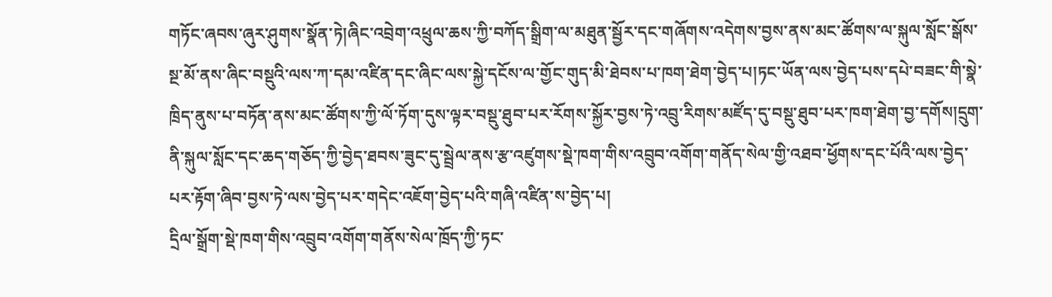གཏོང་ཞབས་ཞུར་ཤུགས་སྣོན་ཏེ།ཞིང་འབྲེག་འཕྲུལ་ཆས་ཀྱི་བཀོད་སྒྲིག་ལ་མཐུན་སྦྱོར་དང་གཞོགས་འདེགས་བྱས་ནས་མང་ཚོགས་ལ་སྐུལ་སློང་སྒོས་སྔ་མོ་ནས་ཞིང་བསྡུའི་ལས་ཀ་དམ་འཛིན་དང་ཞིང་ལས་སྐྱེ་དངོས་ལ་གྱོང་གུད་མི་ཐེབས་པ་ཁག་ཐེག་བྱེད་པ།ཏང་ཡོན་ལས་བྱེད་པས་དཔེ་བཟང་གི་སྣེ་ཁྲིད་ནུས་པ་བཏོན་ནས་མང་ཚོགས་ཀྱི་ལོ་ཏོག་དུས་ལྟར་བསྡུ་ཐུབ་པར་རོགས་སྐྱོར་བྱས་ཏེ་འབྲུ་རིགས་མཛོད་དུ་བསྡུ་ཐུབ་པར་ཁག་ཐེག་བྱ་དགོས།དྲུག་ནི་སྐུལ་སློང་དང་ཆད་གཅོད་ཀྱི་བྱེད་ཐབས་ཟུང་དུ་སྦྲེལ་ནས་རྩ་འཛུགས་སྡེ་ཁག་གིས་འབྲུབ་འགོག་གནོད་སེལ་གྱི་འཐབ་ཕྱོགས་དང་པོའི་ལས་བྱེད་པར་རྟོག་ཞིབ་བྱས་ཏེ་ལས་བྱེད་པར་གདེང་འཇོག་བྱེད་པའི་གཞི་འཛིན་ས་བྱེད་པ།
དྲིལ་སྒྲོག་སྡེ་ཁག་གིས་འབྲུབ་འགོག་གནོས་སེལ་ཁྲོད་ཀྱི་ཏང་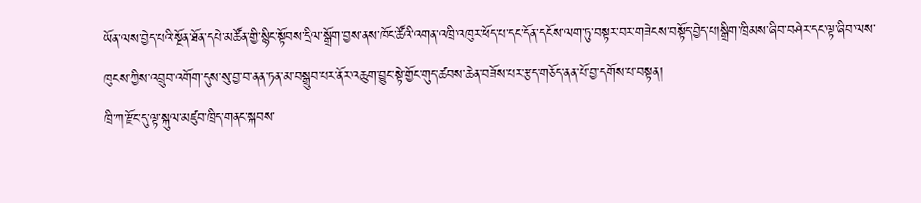ཡོན་ལས་བྱེད་པའི་སྔོན་ཐོན་དཔེ་མཚོན་གྱི་སྙིང་སྟོབས་དྲིལ་སྒྲོག་བྱས་ནས་ཁོང་ཚོའི་འགན་འཁྲི་འཁུར་ཕོད་པ་དང་དོན་དངོས་ལག་ཏུ་བསྟར་བར་གཟེངས་བསྟོད་བྱེད་པ།སྒྲིག་ཁྲིམས་ཞིབ་བཤེར་དང་ལྟ་ཞིབ་ལས་ཁུངས་ཀྱིས་འབྲུབ་འགོག་དུས་སུ་བྱ་བ་ནན་ཏན་མ་བསྒྲུབ་པར་ནོར་འཆུག་བྱུང་སྟེ་གྱོང་གུད་ཚབས་ཆེན་བཟོས་པར་རྩད་གཅོད་ནན་པོ་བྱ་དགོས་པ་བསྟན།
ཁྲི་ཀ་རྫོང་དུ་ལྟ་སྐུལ་མཛུབ་ཁྲིད་གནང་སྐབས་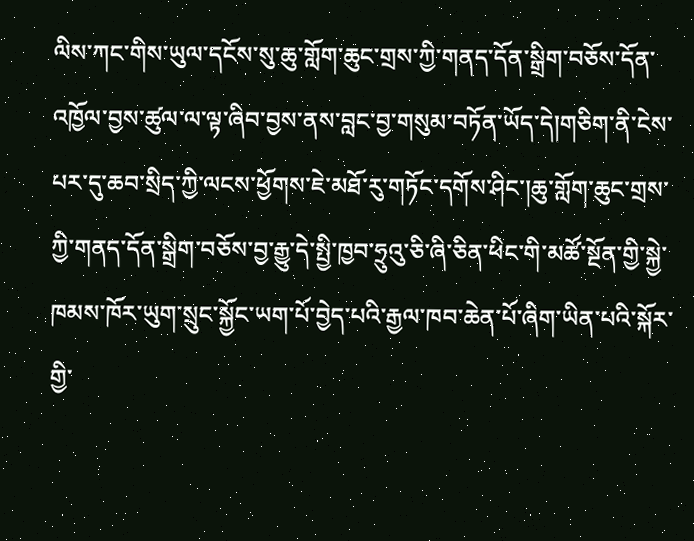ལིས་ཀང་གིས་ཡུལ་དངོས་སུ་ཆུ་གློག་ཆུང་གྲས་ཀྱི་གནད་དོན་སྒྲིག་བཅོས་དོན་འཁྱོལ་བྱས་ཚུལ་ལ་ལྟ་ཞིབ་བྱས་ནས་བླང་བྱ་གསུམ་བཏོན་ཡོད་དེ།གཅིག་ནི་ངེས་པར་དུ་ཆབ་སྲིད་ཀྱི་ལངས་ཕྱོགས་ཇེ་མཐོ་རུ་གཏོང་དགོས་ཤིང་།ཆུ་གློག་ཆུང་གྲས་ཀྱི་གནད་དོན་སྒྲིག་བཅོས་བྱ་རྒྱུ་དེ་སྤྱི་ཁྱབ་ཧྲུའུ་ཅི་ཞི་ཅིན་ཕིང་གི་མཚོ་སྔོན་གྱི་སྐྱེ་ཁམས་ཁོར་ཡུག་སྲུང་སྐྱོང་ཡག་པོ་བྱེད་པའི་རྒྱལ་ཁབ་ཆེན་པོ་ཞིག་ཡིན་པའི་སྐོར་གྱི་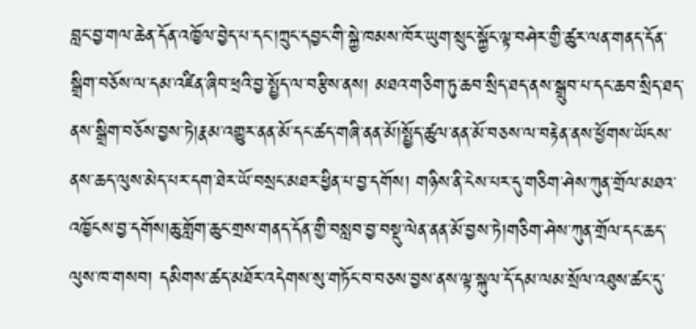བླང་བྱ་གལ་ཆེན་དོན་འཁྱོལ་བྱེད་པ་དང་།ཀྲུང་དབྱང་གི་སྐྱེ་ཁམས་ཁོར་ཡུག་སྲུང་སྐྱོང་ལྟ་བཤེར་གྱི་ཚུར་ལན་གནད་དོན་སྒྲིག་བཅོས་ལ་དམ་འཛིན་ཞིབ་ཕྲའི་བྱ་སྤྱོད་ལ་བརྩིས་ནས། མཐའ་གཅིག་ཏུ་ཆབ་སྲིད་ཐད་ནས་སྒྲུབ་པ་དང་ཆབ་སྲིད་ཐད་ནས་སྒྲིག་བཅོས་བྱས་ཏེ།རྣམ་འགྱུར་ནན་མོ་དང་ཚད་གཞི་ནན་མོ།སྤྱོད་ཚུལ་ནན་མོ་བཅས་ལ་བརྟེན་ནས་ཕྱོགས་ཡོངས་ནས་ཆད་ལུས་མེད་པར་དག་ཐེར་ཡོ་བསྲང་མཐར་ཕྱིན་པ་བྱ་དགོས། གཉིས་ནི་ངེས་པར་དུ་གཅིག་ཤེས་ཀུན་གྲོལ་མཐའ་འཁྱོངས་བྱ་དགོས།ཆུ་གློག་ཆུང་གྲས་གནད་དོན་གྱི་བསླབ་བྱ་བསྡུ་ལེན་ནན་མོ་བྱས་ཏེ།གཅིག་ཤེས་ཀུན་གྲོལ་དང་ཆད་ལུས་ཁ་གསབ། དམིགས་ཚད་མཐོར་འདེགས་སུ་གཏོང་བ་བཅས་བྱས་ནས་ལྟ་སྐུལ་དོ་དམ་ལམ་སྲོལ་འཐུས་ཚང་དུ་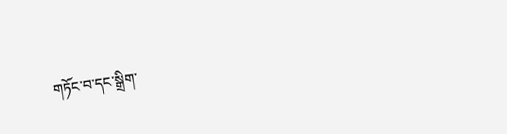གཏོང་བ་དང་སྒྲིག་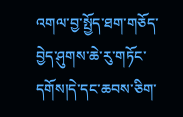འགལ་བྱ་སྤྱོད་ཐག་གཅོད་བྱེད་ཤུགས་ཆེ་རུ་གཏོང་དགོས།དེ་དང་ཆབས་ཅིག་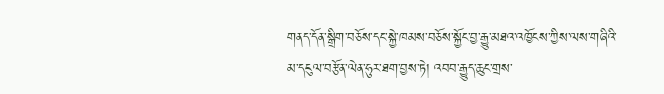གནད་དོན་སྒྲིག་བཅོས་དང་སྐྱེ་ཁམས་བཅོས་སྐྱོང་བྱ་རྒྱུ་མཐའ་འཁྱོངས་ཀྱིས་ལས་གཞིའི་མ་དངུལ་བརྩོན་ལེན་ཧུར་ཐག་བྱས་ཏེ། འབབ་རྒྱུད་ཆུང་གྲས་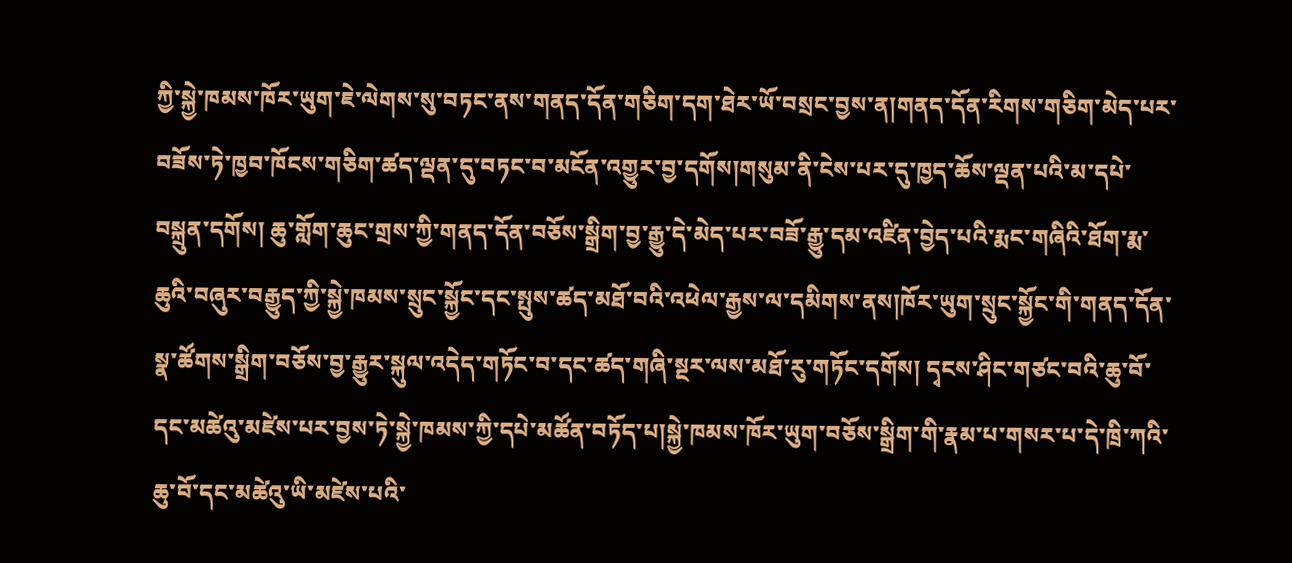ཀྱི་སྐྱེ་ཁམས་ཁོར་ཡུག་ཇེ་ལེགས་སུ་བཏང་ནས་གནད་དོན་གཅིག་དག་ཐེར་ཡོ་བསྲང་བྱས་ན།གནད་དོན་རིགས་གཅིག་མེད་པར་བཟོས་ཏེ་ཁྱབ་ཁོངས་གཅིག་ཚད་ལྡན་དུ་བཏང་བ་མངོན་འགྱུར་བྱ་དགོས།གསུམ་ནི་ངེས་པར་དུ་ཁྱད་ཆོས་ལྡན་པའི་མ་དཔེ་བསྐྲུན་དགོས། ཆུ་གློག་ཆུང་གྲས་ཀྱི་གནད་དོན་བཅོས་སྒྲིག་བྱ་རྒྱུ་དེ་མེད་པར་བཟོ་རྒྱུ་དམ་འཛིན་བྱེད་པའི་རྨང་གཞིའི་ཐོག་རྨ་ཆུའི་བཞུར་བརྒྱུད་ཀྱི་སྐྱེ་ཁམས་སྲུང་སྐྱོང་དང་སྤུས་ཚད་མཐོ་བའི་འཕེལ་རྒྱས་ལ་དམིགས་ནས།ཁོར་ཡུག་སྲུང་སྐྱོང་གི་གནད་དོན་སྣ་ཚོགས་སྒྲིག་བཅོས་བྱ་རྒྱུར་སྐུལ་འདེད་གཏོང་བ་དང་ཚད་གཞི་སྔར་ལས་མཐོ་རུ་གཏོང་དགོས། དྭངས་ཤིང་གཙང་བའི་ཆུ་བོ་དང་མཚེའུ་མཛེས་པར་བྱས་ཏེ་སྐྱེ་ཁམས་ཀྱི་དཔེ་མཚོན་བཏོད་པ།སྐྱེ་ཁམས་ཁོར་ཡུག་བཅོས་སྒྲིག་གི་རྣམ་པ་གསར་པ་དེ་ཁྲི་ཀའི་ཆུ་བོ་དང་མཚེའུ་ཡི་མཛེས་པའི་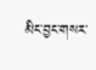མིང་བྱང་གསར་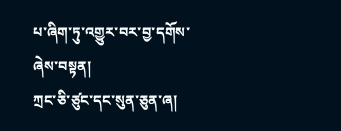པ་ཞིག་ཏུ་འགྱུར་བར་བྱ་དགོས་ཞེས་བསྟན།
ཀྲང་ཅི་ཙུང་དང་སུན་ཅུན་ཞ།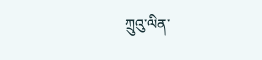ཀྲུའུ་ལིན་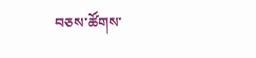བཅས་ཚོགས་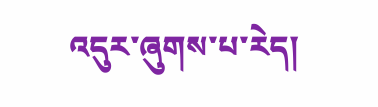འདུར་ཞུགས་པ་རེད།